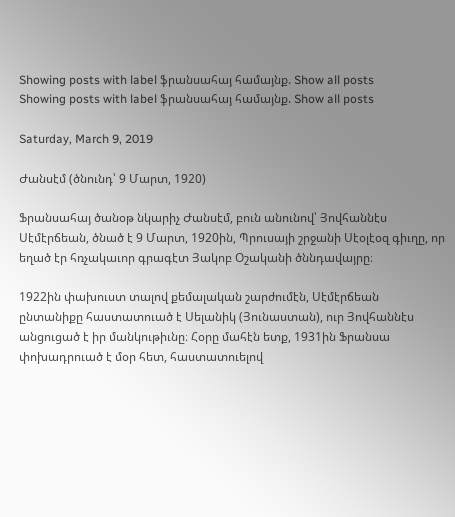Showing posts with label ֆրանսահայ համայնք. Show all posts
Showing posts with label ֆրանսահայ համայնք. Show all posts

Saturday, March 9, 2019

Ժանսէմ (ծնունդ՝ 9 Մարտ, 1920)

Ֆրանսահայ ծանօթ նկարիչ Ժանսէմ, բուն անունով՝ Յովհաննէս Սէմէրճեան, ծնած է 9 Մարտ, 1920ին, Պրուսայի շրջանի Սէօլէօզ գիւղը, որ եղած էր հռչակաւոր գրագէտ Յակոբ Օշականի ծննդավայրը։

1922ին փախուստ տալով քեմալական շարժումէն, Սէմէրճեան ընտանիքը հաստատուած է Սելանիկ (Յունաստան), ուր Յովհաննէս անցուցած է իր մանկութիւնը։ Հօրը մահէն ետք, 1931ին Ֆրանսա փոխադրուած է մօր հետ, հաստատուելով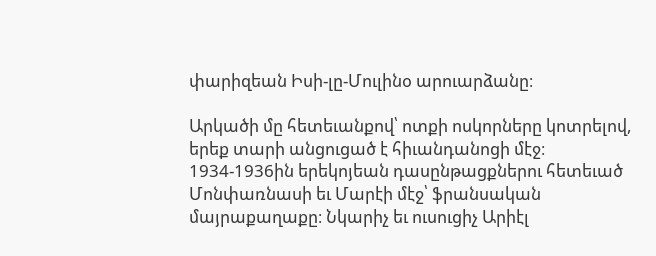փարիզեան Իսի-լը-Մուլինօ արուարձանը։

Արկածի մը հետեւանքով՝ ոտքի ոսկորները կոտրելով, երեք տարի անցուցած է հիւանդանոցի մէջ։ 1934-1936ին երեկոյեան դասընթացքներու հետեւած Մոնփառնասի եւ Մարէի մէջ՝ ֆրանսական մայրաքաղաքը։ Նկարիչ եւ ուսուցիչ Արիէլ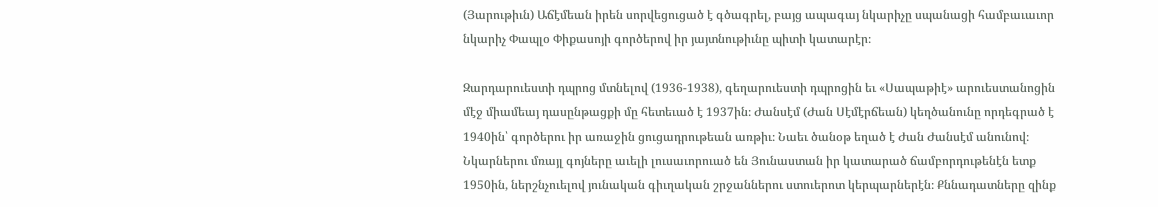(Յարութիւն) Աճէմեան իրեն սորվեցուցած է գծագրել, բայց ապագայ նկարիչը սպանացի համբաւաւոր նկարիչ Փապլօ Փիքասոյի գործերով իր յայտնութիւնը պիտի կատարէր։

Զարդարուեստի դպրոց մտնելով (1936-1938), գեղարուեստի դպրոցին եւ «Սապաթիէ» արուեստանոցին մէջ միամեայ դասընթացքի մը հետեւած է 1937ին։ Ժանսէմ (Ժան Սէմէրճեան) կեղծանունը որդեգրած է 1940ին՝ գործերու իր առաջին ցուցադրութեան առթիւ։ Նաեւ ծանօթ եղած է Ժան Ժանսէմ անունով։ Նկարներու մռայլ գոյները աւելի լուսաւորուած են Յունաստան իր կատարած ճամբորդութենէն ետք 1950ին, ներշնչուելով յունական գիւղական շրջաններու ստուերոտ կերպարներէն։ Քննադատները զինք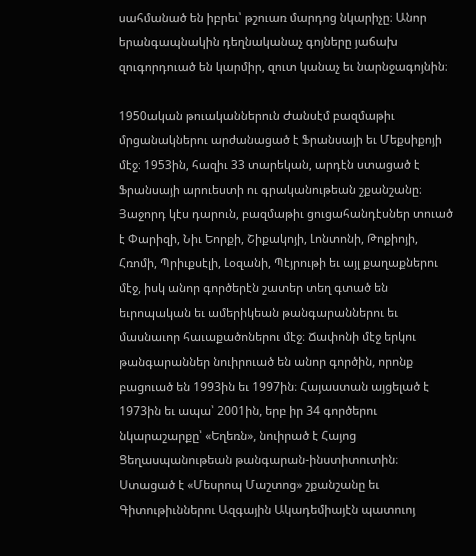սահմանած են իբրեւ՝ թշուառ մարդոց նկարիչը։ Անոր երանգապնակին դեղնականաչ գոյները յաճախ զուգորդուած են կարմիր, զուտ կանաչ եւ նարնջագոյնին։

1950ական թուականներուն Ժանսէմ բազմաթիւ մրցանակներու արժանացած է Ֆրանսայի եւ Մեքսիքոյի մէջ։ 1953ին, հազիւ 33 տարեկան, արդէն ստացած է Ֆրանսայի արուեստի ու գրականութեան շքանշանը։ Յաջորդ կէս դարուն, բազմաթիւ ցուցահանդէսներ տուած է Փարիզի, Նիւ Եորքի, Շիքակոյի, Լոնտոնի, Թոքիոյի, Հռոմի, Պրիւքսէլի, Լօզանի, Պէյրութի եւ այլ քաղաքներու մէջ, իսկ անոր գործերէն շատեր տեղ գտած են եւրոպական եւ ամերիկեան թանգարաններու եւ մասնաւոր հաւաքածոներու մէջ։ Ճափոնի մէջ երկու թանգարաններ նուիրուած են անոր գործին, որոնք բացուած են 1993ին եւ 1997ին։ Հայաստան այցելած է 1973ին եւ ապա՝ 2001ին, երբ իր 34 գործերու նկարաշարքը՝ «Եղեռն», նուիրած է Հայոց Ցեղասպանութեան թանգարան-ինստիտուտին։ Ստացած է «Մեսրոպ Մաշտոց» շքանշանը եւ Գիտութիւններու Ազգային Ակադեմիայէն պատուոյ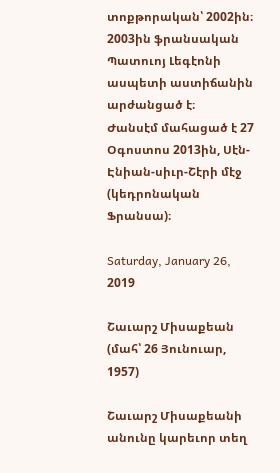տոքթորական՝ 2002ին։ 2003ին ֆրանսական Պատուոյ Լեգէոնի ասպետի աստիճանին արժանցած է։
Ժանսէմ մահացած է 27 Օգոստոս 2013ին, Սէն-Էնիան-սիւր-Շէրի մէջ (կեդրոնական Ֆրանսա)։

Saturday, January 26, 2019

Շաւարշ Միսաքեան (մահ՝ 26 Յունուար, 1957)

Շաւարշ Միսաքեանի անունը կարեւոր տեղ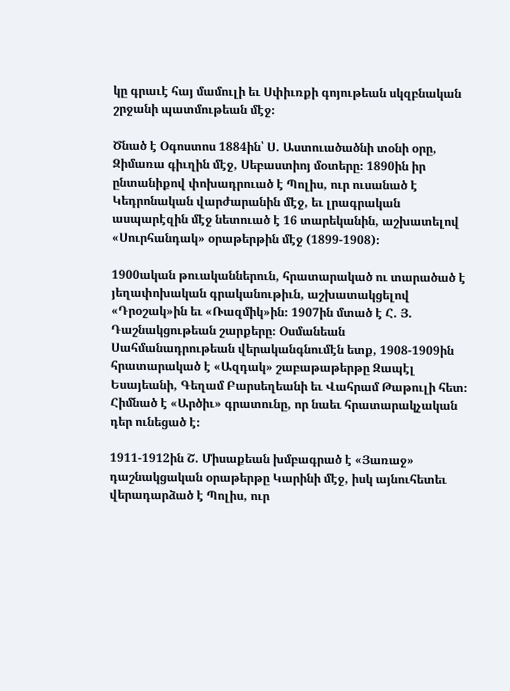կը գրաւէ հայ մամուլի եւ Սփիւռքի գոյութեան սկզբնական շրջանի պատմութեան մէջ։

Ծնած է Օգոստոս 1884ին՝ Ս. Աստուածածնի տօնի օրը, Զիմառա գիւղին մէջ, Սեբաստիոյ մօտերը։ 1890ին իր ընտանիքով փոխադրուած է Պոլիս, ուր ուսանած է Կեդրոնական վարժարանին մէջ, եւ լրագրական ասպարէզին մէջ նետուած է 16 տարեկանին, աշխատելով «Սուրհանդակ» օրաթերթին մէջ (1899-1908)։

1900ական թուականներուն, հրատարակած ու տարածած է յեղափոխական գրականութիւն, աշխատակցելով «Դրօշակ»ին եւ «Ռազմիկ»ին։ 1907ին մտած է Հ. Յ. Դաշնակցութեան շարքերը։ Օսմանեան Սահմանադրութեան վերականգնումէն ետք, 1908-1909ին հրատարակած է «Ազդակ» շաբաթաթերթը Զապէլ Եսայեանի, Գեղամ Բարսեղեանի եւ Վահրամ Թաթուլի հետ։ Հիմնած է «Արծիւ» գրատունը, որ նաեւ հրատարակչական դեր ունեցած է։

1911-1912ին Շ. Միսաքեան խմբագրած է «Յառաջ» դաշնակցական օրաթերթը Կարինի մէջ, իսկ այնուհետեւ վերադարձած է Պոլիս, ուր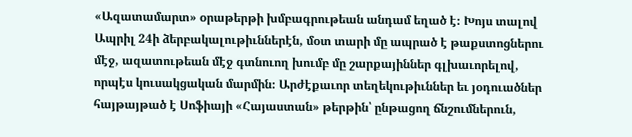«Ազատամարտ» օրաթերթի խմբագրութեան անդամ եղած է։ Խոյս տալով Ապրիլ 24ի ձերբակալութիւններէն, մօտ տարի մը ապրած է թաքստոցներու մէջ, ազատութեան մէջ գտնուող խումբ մը շարքայիններ գլխաւորելով, որպէս կուսակցական մարմին։ Արժէքաւոր տեղեկութիւններ եւ յօդուածներ հայթայթած է Սոֆիայի «Հայաստան» թերթին՝ ընթացող ճնշումներուն,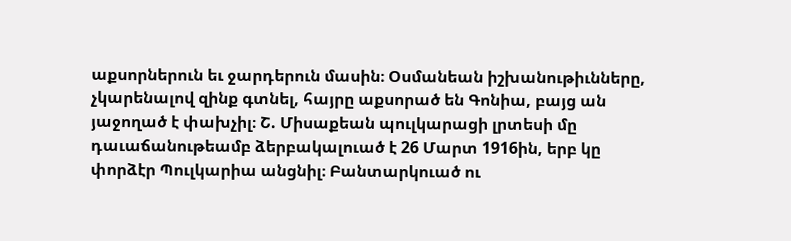աքսորներուն եւ ջարդերուն մասին։ Օսմանեան իշխանութիւնները, չկարենալով զինք գտնել, հայրը աքսորած են Գոնիա, բայց ան յաջողած է փախչիլ։ Շ. Միսաքեան պուլկարացի լրտեսի մը դաւաճանութեամբ ձերբակալուած է 26 Մարտ 1916ին, երբ կը փորձէր Պուլկարիա անցնիլ։ Բանտարկուած ու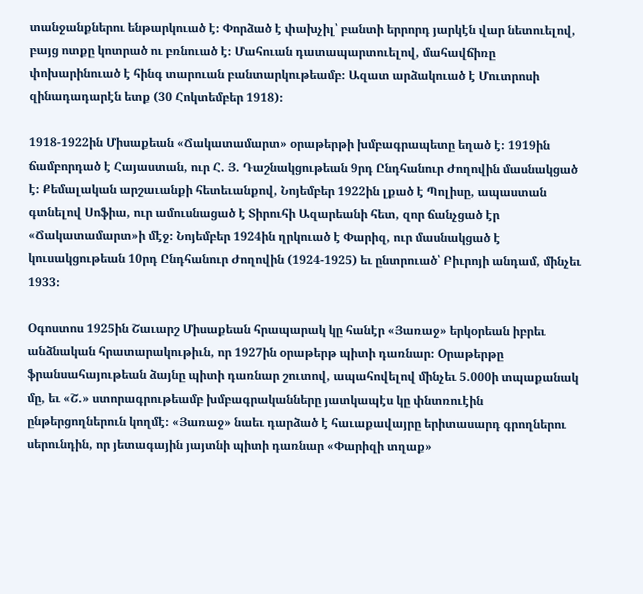տանջանքներու ենթարկուած է։ Փորձած է փախչիլ՝ բանտի երրորդ յարկէն վար նետուելով, բայց ոտքը կոտրած ու բռնուած է։ Մահուան դատապարտուելով, մահավճիռը փոխարինուած է հինգ տարուան բանտարկութեամբ։ Ազատ արձակուած է Մուտրոսի զինադադարէն ետք (30 Հոկտեմբեր 1918)։

1918-1922ին Միսաքեան «Ճակատամարտ» օրաթերթի խմբագրապետը եղած է։ 1919ին ճամբորդած է Հայաստան, ուր Հ. Յ. Դաշնակցութեան 9րդ Ընդհանուր Ժողովին մասնակցած է։ Քեմալական արշաւանքի հետեւանքով, Նոյեմբեր 1922ին լքած է Պոլիսը, ապաստան գտնելով Սոֆիա, ուր ամուսնացած է Տիրուհի Ազարեանի հետ, զոր ճանչցած էր «Ճակատամարտ»ի մէջ։ Նոյեմբեր 1924ին ղրկուած է Փարիզ, ուր մասնակցած է կուսակցութեան 10րդ Ընդհանուր Ժողովին (1924-1925) եւ ընտրուած՝ Բիւրոյի անդամ, մինչեւ 1933։

Օգոստոս 1925ին Շաւարշ Միսաքեան հրապարակ կը հանէր «Յառաջ» երկօրեան իբրեւ անձնական հրատարակութիւն, որ 1927ին օրաթերթ պիտի դառնար։ Օրաթերթը ֆրանսահայութեան ձայնը պիտի դառնար շուտով, ապահովելով մինչեւ 5.000ի տպաքանակ մը, եւ «Շ.» ստորագրութեամբ խմբագրականները յատկապէս կը փնտռուէին ընթերցողներուն կողմէ։ «Յառաջ» նաեւ դարձած է հաւաքավայրը երիտասարդ գրողներու սերունդին, որ յետագային յայտնի պիտի դառնար «Փարիզի տղաք»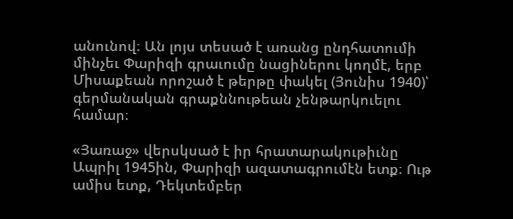անունով։ Ան լոյս տեսած է առանց ընդհատումի մինչեւ Փարիզի գրաւումը նացիներու կողմէ, երբ Միսաքեան որոշած է թերթը փակել (Յունիս 1940)՝ գերմանական գրաքննութեան չենթարկուելու համար։

«Յառաջ» վերսկսած է իր հրատարակութիւնը Ապրիլ 1945ին, Փարիզի ազատագրումէն ետք։ Ութ ամիս ետք, Դեկտեմբեր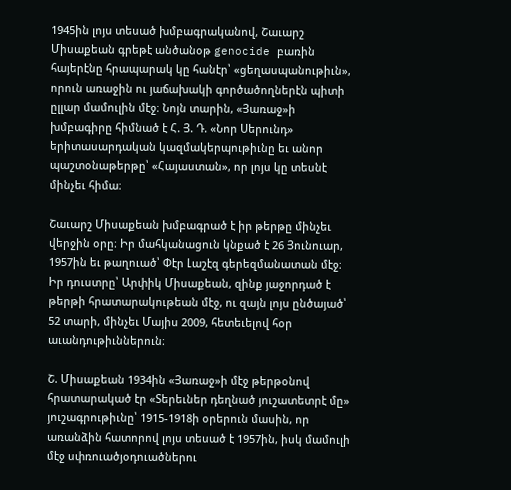1945ին լոյս տեսած խմբագրականով, Շաւարշ Միսաքեան գրեթէ անծանօթ genocide բառին հայերէնը հրապարակ կը հանէր՝ «ցեղասպանութիւն», որուն առաջին ու յաճախակի գործածողներէն պիտի ըլլար մամուլին մէջ։ Նոյն տարին, «Յառաջ»ի խմբագիրը հիմնած է Հ. Յ. Դ. «Նոր Սերունդ» երիտասարդական կազմակերպութիւնը եւ անոր պաշտօնաթերթը՝ «Հայաստան», որ լոյս կը տեսնէ մինչեւ հիմա։

Շաւարշ Միսաքեան խմբագրած է իր թերթը մինչեւ վերջին օրը։ Իր մահկանացուն կնքած է 26 Յունուար, 1957ին եւ թաղուած՝ Փէր Լաշէզ գերեզմանատան մէջ։ Իր դուստրը՝ Արփիկ Միսաքեան, զինք յաջորդած է թերթի հրատարակութեան մէջ, ու զայն լոյս ընծայած՝ 52 տարի, մինչեւ Մայիս 2009, հետեւելով հօր աւանդութիւններուն։

Շ. Միսաքեան 1934ին «Յառաջ»ի մէջ թերթօնով հրատարակած էր «Տերեւներ դեղնած յուշատետրէ մը» յուշագրութիւնը՝ 1915-1918ի օրերուն մասին, որ առանձին հատորով լոյս տեսած է 1957ին, իսկ մամուլի մէջ սփռուածյօդուածներու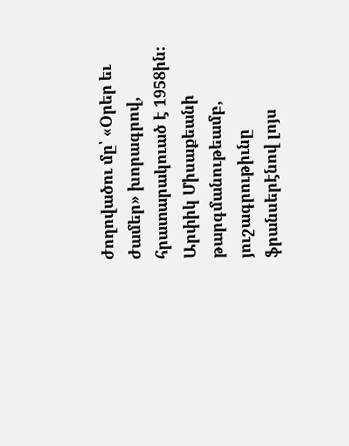ժողովածու մը՝ «Օրեր եւ ժամեր» խորագրով, հրատարակուած է 1958ին։ Արփիկ Միսաքեանի թարգմանութեամբ, յուշագրութիւնը ֆրանսերէնով լոյս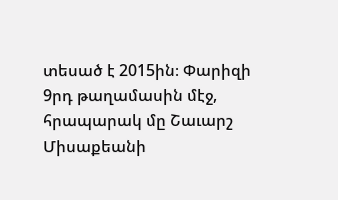տեսած է 2015ին։ Փարիզի 9րդ թաղամասին մէջ, հրապարակ մը Շաւարշ Միսաքեանի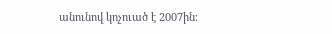անունով կոչուած է 2007ին։